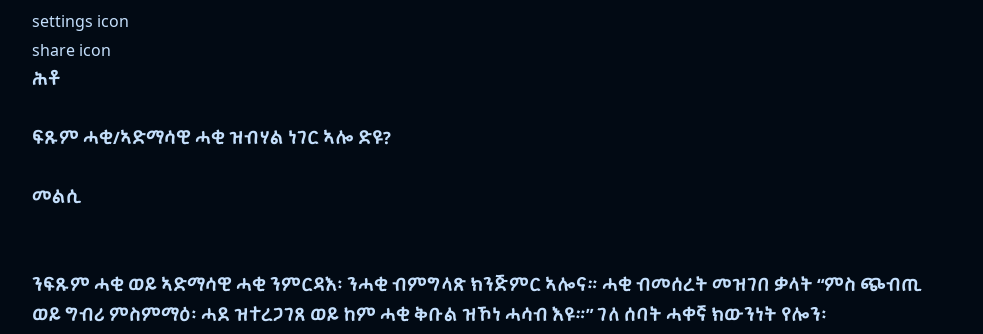settings icon
share icon
ሕቶ

ፍጹም ሓቂ/ኣድማሳዊ ሓቂ ዝብሃል ነገር ኣሎ ድዩ?

መልሲ


ንፍጹም ሓቂ ወይ ኣድማሳዊ ሓቂ ንምርዳእ፡ ንሓቂ ብምግላጽ ክንጅምር ኣሎና። ሓቂ ብመሰረት መዝገበ ቃላት “ምስ ጭብጢ ወይ ግብሪ ምስምማዕ፡ ሓደ ዝተረጋገጸ ወይ ከም ሓቂ ቅቡል ዝኾነ ሓሳብ እዩ።” ገለ ሰባት ሓቀኛ ክውንነት የሎን፡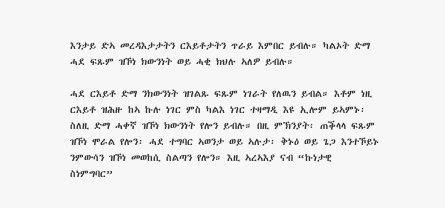እንታይ ድኣ መረዳእታታትን ርእይቶታትን ጥራይ እምበር ይብሉ። ካልኦት ድማ ሓደ ፍጹም ዝኾነ ክውንነት ወይ ሓቂ ክህሉ ኣለዎ ይብሉ።

ሓደ ርእይቶ ድማ ንክውንነት ዝገልጹ ፍጹም ነገራት የለዉን ይብል። እቶም ነዚ ርእይቶ ዝሕዙ ከኣ ኩሉ ነገር ምስ ካልእ ነገር ተዛማዲ እዩ ኢሎም ይኣምኑ፡ ስለዚ ድማ ሓቀኛ ዝኾነ ክውንነት የሎን ይብሉ። በዚ ምኽንያት፡ ጠቕላላ ፍጹም ዝኾነ ሞራል የሎን፡ ሓደ ተግባር ኣወንታ ወይ ኣሉታ፡ ቅኑዕ ወይ ጌጋ እንተኾይኑ ንምውሳን ዝኾነ መወከሲ ስልጣን የሎን። እዚ ኣረኣእያ ናብ “ኩነታዊ ስነምግባር”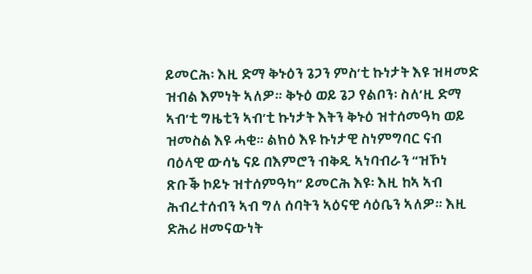ይመርሕ፡ እዚ ድማ ቅኑዕን ጌጋን ምስ’ቲ ኩነታት እዩ ዝዛመድ ዝብል እምነት ኣለዎ። ቅኑዕ ወይ ጌጋ የልቦን፡ ስለ’ዚ ድማ ኣብ’ቲ ግዜቲን ኣብ’ቲ ኩነታት እትን ቅኑዕ ዝተሰመዓካ ወይ ዝመስል እዩ ሓቂ። ልክዕ እዩ ኩነታዊ ስነምግባር ናብ ባዕላዊ ውሳኔ ናይ በእምሮን ብቅዲ ኣነባብራን “ዝኾነ ጽቡቕ ኮይኑ ዝተሰምዓካ” ይመርሕ እዩ፡ እዚ ከኣ ኣብ ሕብረተሰብን ኣብ ግለ ሰባትን ኣዕናዊ ሳዕቤን ኣለዎ። እዚ ድሕሪ ዘመናውነት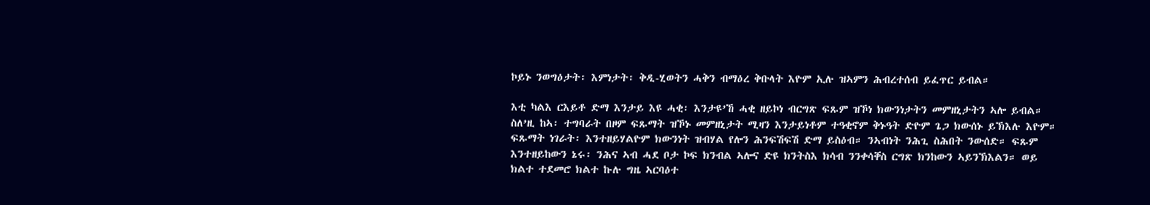ኮይኑ ንወግዕታት፡ እምነታት፡ ቅዲ-ሂወትን ሓቅን ብማዕረ ቅቡላት እዮም ኢሉ ዝኣምን ሕብረተሰብ ይፈጥር ይብል።

እቲ ካልእ ርእይቶ ድማ እንታይ እዩ ሓቂ፡ እንታዩ’ኸ ሓቂ ዘይኮነ ብርግጽ ፍጹም ዝኾነ ክውንነታትን መምዘኒታትን ኣሎ ይብል። ስለ’ዚ ከኣ፡ ተግባራት በዞም ፍጹማት ዝኾኑ መምዘኒታት ሚዛን እንታይነቶም ተዓቂኖም ቅኑዓት ድዮም ጌጋ ክውሰኑ ይኽእሉ እዮም። ፍጹማት ነገራት፡ እንተዘይሃልዮም ክውንነት ዝብሃል የሎን ሕንፍሽፍሽ ድማ ይስዕብ። ንኣብነት ንሕጊ ስሕበት ንውሰድ። ፍጹም እንተዘይከውን ኔሩ፡ ንሕና ኣብ ሓደ ቦታ ኮፍ ክንብል ኣሎና ድዩ ክንትስእ ክሳብ ንንቀሳቐስ ርግጽ ክንከውን ኣይንኽእልን። ወይ ክልተ ተደመሮ ክልተ ኩሉ ግዜ ኣርባዕተ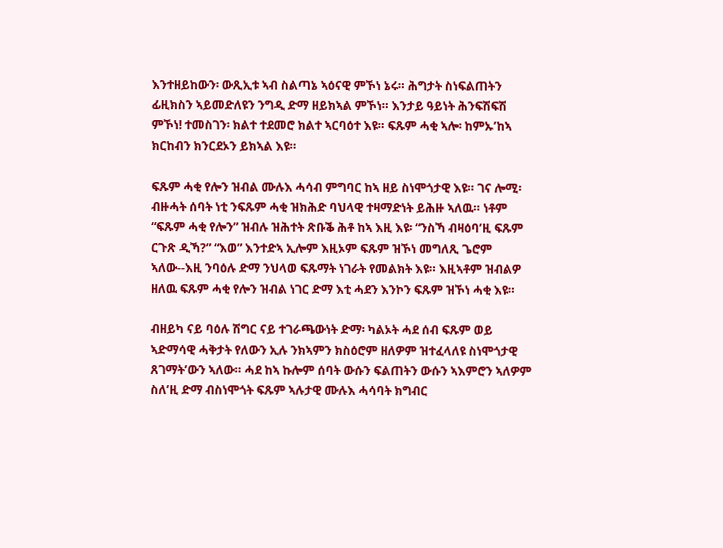እንተዘይከውን፡ ውጺኢቱ ኣብ ስልጣኔ ኣዕናዊ ምኾነ ኔሩ። ሕግታት ስነፍልጠትን ፊዚክስን ኣይመድለዩን ንግዲ ድማ ዘይክኣል ምኾነ። እንታይ ዓይነት ሕንፍሽፍሽ ምኾነ! ተመስገን፡ ክልተ ተደመሮ ክልተ ኣርባዕተ እዩ። ፍጹም ሓቂ ኣሎ፡ ከምኡ’ከኣ ክርከብን ክንርደኦን ይክኣል እዩ።

ፍጹም ሓቂ የሎን ዝብል ሙሉእ ሓሳብ ምግባር ከኣ ዘይ ስነሞጎታዊ እዩ። ገና ሎሚ፡ ብዙሓት ሰባት ነቲ ንፍጹም ሓቂ ዝክሕድ ባህላዊ ተዛማድነት ይሕዙ ኣለዉ። ነቶም “ፍጹም ሓቂ የሎን” ዝብሉ ዝሕተት ጽቡቕ ሕቶ ከኣ እዚ እዩ፡ “ንስኻ ብዛዕባ’ዚ ፍጹም ርጉጽ ዲኻ?” “እወ” እንተድኣ ኢሎም እዚኦም ፍጹም ዝኾነ መግለጺ ጌሮም ኣለው--እዚ ንባዕሉ ድማ ንህላወ ፍጹማት ነገራት የመልክት እዩ። እዚኣቶም ዝብልዎ ዘለዉ ፍጹም ሓቂ የሎን ዝብል ነገር ድማ እቲ ሓደን እንኮን ፍጹም ዝኾነ ሓቂ እዩ።

ብዘይካ ናይ ባዕሉ ሽግር ናይ ተገራጫውነት ድማ፡ ካልኦት ሓደ ሰብ ፍጹም ወይ ኣድማሳዊ ሓቅታት የለውን ኢሉ ንክኣምን ክስዕሮም ዘለዎም ዝተፈላለዩ ስነሞጎታዊ ጸገማት’ውን ኣለው። ሓደ ከኣ ኩሎም ሰባት ውሱን ፍልጠትን ውሱን ኣእምሮን ኣለዎም ስለ’ዚ ድማ ብስነሞጎት ፍጹም ኣሉታዊ ሙሉእ ሓሳባት ክግብር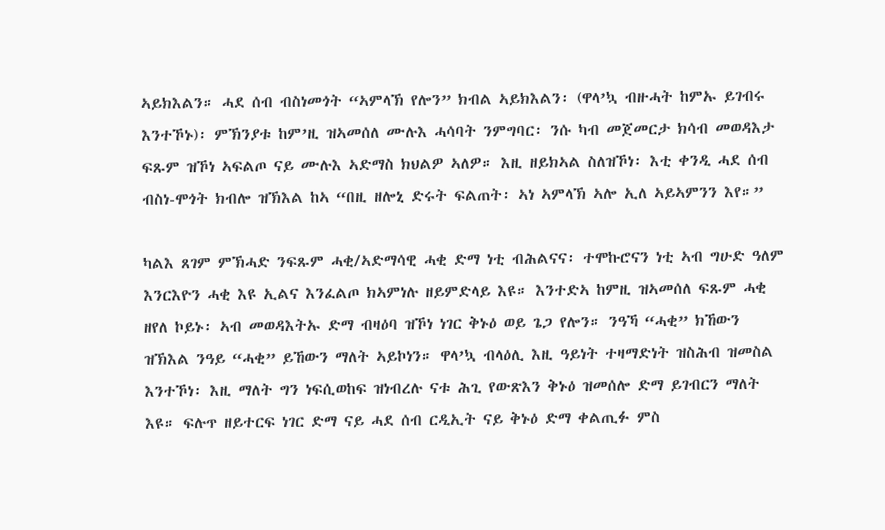ኣይክእልን። ሓደ ሰብ ብስነመጎት “ኣምላኽ የሎን” ክብል ኣይክእልን፡ (ዋላ’ኳ ብዙሓት ከምኡ ይገብሩ እንተኾኑ)፡ ምኽንያቱ ከም’ዚ ዝኣመሰለ ሙሉእ ሓሳባት ንምግባር፡ ንሱ ካብ መጀመርታ ክሳብ መወዳእታ ፍጹም ዝኾነ ኣፍልጦ ናይ ሙሉእ ኣድማስ ክህልዎ ኣለዎ። እዚ ዘይክኣል ስለዝኾነ፡ እቲ ቀንዲ ሓደ ሰብ ብስነ-ሞጎት ክብሎ ዝኽእል ከኣ “በዚ ዘሎኒ ድሩት ፍልጠት፡ ኣነ ኣምላኽ ኣሎ ኢለ ኣይኣምንን እየ።”

ካልእ ጸገም ምኽሓድ ንፍጹም ሓቂ/ኣድማሳዊ ሓቂ ድማ ነቲ ብሕልናና፡ ተሞኩሮናን ነቲ ኣብ ግሁድ ዓለም እንርእዮን ሓቂ እዩ ኢልና እንፈልጦ ክኣምነሉ ዘይምድላይ እዩ። እንተድኣ ከምዚ ዝኣመሰለ ፍጹም ሓቂ ዘየለ ኮይኑ፡ ኣብ መወዳእትኡ ድማ ብዛዕባ ዝኾነ ነገር ቅኑዕ ወይ ጌጋ የሎን። ንዓኻ “ሓቂ” ክኸውን ዝኽእል ንዓይ “ሓቂ” ይኸውን ማለት ኣይኮነን። ዋላ’ኳ ብላዕሊ እዚ ዓይነት ተዛማድነት ዝስሕብ ዝመስል እንተኾነ፡ እዚ ማለት ግን ነፍሲወከፍ ዝነብረሉ ናቱ ሕጊ የውጽእን ቅኑዕ ዝመሰሎ ድማ ይገብርን ማለት እዩ። ፍሉጥ ዘይተርፍ ነገር ድማ ናይ ሓደ ሰብ ርዲኢት ናይ ቅኑዕ ድማ ቀልጢፉ ምስ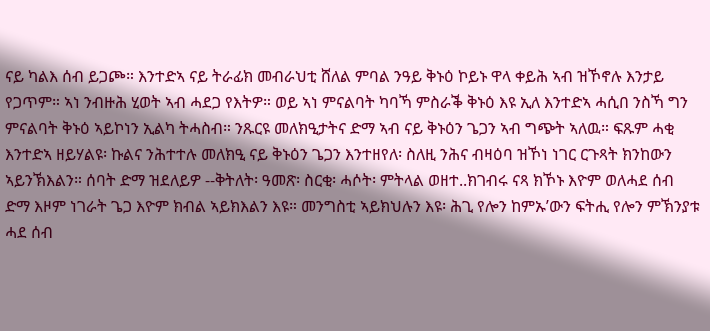ናይ ካልእ ሰብ ይጋጮ። እንተድኣ ናይ ትራፊክ መብራህቲ ሸለል ምባል ንዓይ ቅኑዕ ኮይኑ ዋላ ቀይሕ ኣብ ዝኾኖሉ እንታይ የጋጥም። ኣነ ንብዙሕ ሂወት ኣብ ሓደጋ የእትዎ። ወይ ኣነ ምናልባት ካባኻ ምስራቕ ቅኑዕ እዩ ኢለ እንተድኣ ሓሲበ ንስኻ ግን ምናልባት ቅኑዕ ኣይኮነን ኢልካ ትሓስብ። ንጹርዩ መለክዒታትና ድማ ኣብ ናይ ቅኑዕን ጌጋን ኣብ ግጭት ኣለዉ። ፍጹም ሓቂ እንተድኣ ዘይሃልዩ፡ ኩልና ንሕተተሉ መለክዒ ናይ ቅኑዕን ጌጋን እንተዘየለ፡ ስለዚ ንሕና ብዛዕባ ዝኾነ ነገር ርጉጻት ክንከውን ኣይንኽእልን። ሰባት ድማ ዝደለይዎ --ቅትለት፡ ዓመጽ፡ ስርቂ፡ ሓሶት፡ ምትላል ወዘተ..ክገብሩ ናጻ ክኾኑ እዮም ወለሓደ ሰብ ድማ እዞም ነገራት ጌጋ እዮም ክብል ኣይክእልን እዩ። መንግስቲ ኣይክህሉን እዩ፡ ሕጊ የሎን ከምኡ’ውን ፍትሒ የሎን ምኽንያቱ ሓደ ሰብ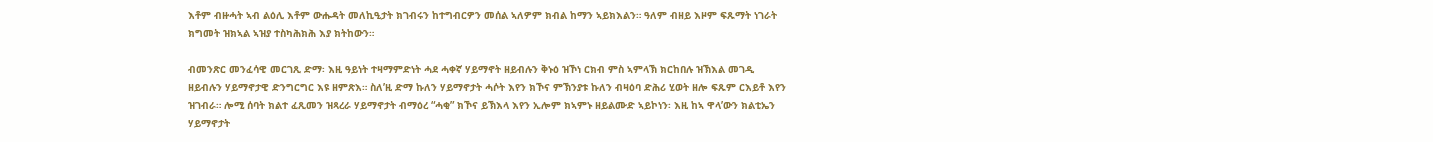እቶም ብዙሓት ኣብ ልዕሊ እቶም ውሑዳት መለኪዒታት ክገብሩን ከተግብርዎን መሰል ኣለዎም ክብል ከማን ኣይክእልን። ዓለም ብዘይ እዞም ፍጹማት ነገራት ክግመት ዝክኣል ኣዝያ ተስካሕክሕ እያ ክትከውን።

ብመንጽር መንፈሳዊ መርገጺ ድማ፡ እዚ ዓይነት ተዛማምድነት ሓደ ሓቀኛ ሃይማኖት ዘይብሉን ቅኑዕ ዝኾነ ርክብ ምስ ኣምላኽ ክርከበሉ ዝኽእል መገዲ ዘይብሉን ሃይማኖታዊ ድንግርግር እዩ ዘምጽእ። ስለ’ዚ ድማ ኩለን ሃይማኖታት ሓሶት እየን ክኾና ምኽንያቱ ኩለን ብዛዕባ ድሕሪ ሂወት ዘሎ ፍጹም ርእይቶ እየን ዝገብራ። ሎሚ ሰባት ክልተ ፈጺመን ዝጻረራ ሃይማኖታት ብማዕረ “ሓቂ” ክኾና ይኽእላ እየን ኢሎም ክኣምኑ ዘይልሙድ ኣይኮነን፡ እዚ ከኣ ዋላ’ውን ክልቲኤን ሃይማኖታት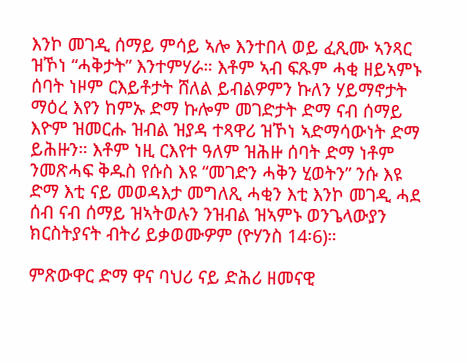እንኮ መገዲ ሰማይ ምሳይ ኣሎ እንተበላ ወይ ፈጺሙ ኣንጻር ዝኾነ “ሓቅታት” እንተምሃራ። እቶም ኣብ ፍጹም ሓቂ ዘይኣምኑ ሰባት ነዞም ርእይቶታት ሸለል ይብልዎምን ኩለን ሃይማኖታት ማዕረ እየን ከምኡ ድማ ኩሎም መገድታት ድማ ናብ ሰማይ እዮም ዝመርሑ ዝብል ዝያዳ ተጻዋሪ ዝኾነ ኣድማሳውነት ድማ ይሕዙን። እቶም ነዚ ርእየተ ዓለም ዝሕዙ ሰባት ድማ ነቶም ንመጽሓፍ ቅዱስ የሱስ እዩ “መገድን ሓቅን ሂወትን” ንሱ እዩ ድማ እቲ ናይ መወዳእታ መግለጺ ሓቂን እቲ እንኮ መገዲ ሓደ ሰብ ናብ ሰማይ ዝኣትወሉን ንዝብል ዝኣምኑ ወንጌላውያን ክርስትያናት ብትሪ ይቃወሙዎም (ዮሃንስ 14፡6)።

ምጽውዋር ድማ ዋና ባህሪ ናይ ድሕሪ ዘመናዊ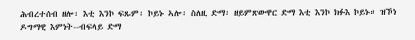ሕብረተሰብ ዘሎ፡ እቲ እንኮ ፍጹም፡ ኮይኑ ኣሎ፡ ስለዚ ድማ፡ ዘይምጽውዋር ድማ እቲ እንኮ ክፉእ ኮይኑ። ዝኾነ ዶግማዊ እምነት--ብፍላይ ድማ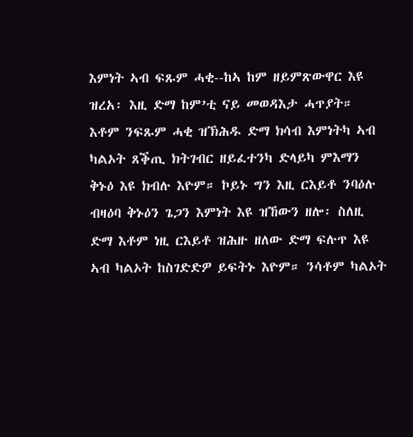እምነት ኣብ ፍጹም ሓቂ--ከኣ ከም ዘይምጽውዋር እዩ ዝረአ፡ እዚ ድማ ከም’ቲ ናይ መወዳእታ ሓጥያት። እቶም ንፍጹም ሓቂ ዝኽሕዱ ድማ ክሳብ እምነትካ ኣብ ካልኦት ጸቕጢ ክትገብር ዘይፈተንካ ድላይካ ምእማን ቅኑዕ እዩ ክብሉ እዮም። ኮይኑ ግን እዚ ርእይቶ ንባዕሉ ብዛዕባ ቅኑዕን ጌጋን እምነት እዩ ዝኸውን ዘሎ፡ ስለዚ ድማ እቶም ነዚ ርእይቶ ዝሕዙ ዘለው ድማ ፍሉጥ እዩ ኣብ ካልኦት ከስገድድዎ ይፍትኑ እዮም። ንሳቶም ካልኦት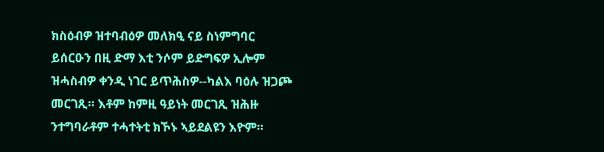ክስዕብዎ ዝተባብዕዎ መለክዒ ናይ ስነምግባር ይሰርዑን በዚ ድማ እቲ ንሶም ይድግፍዎ ኢሎም ዝሓስብዎ ቀንዲ ነገር ይጥሕስዎ--ካልእ ባዕሉ ዝጋጮ መርገጺ። እቶም ከምዚ ዓይነት መርገጺ ዝሕዙ ንተግባራቶም ተሓተትቲ ክኾኑ ኣይደልዩን እዮም።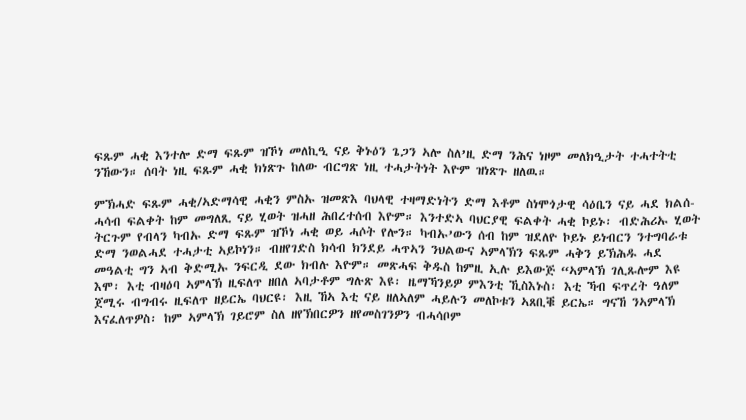ፍጹም ሓቂ እንተሎ ድማ ፍጹም ዝኾነ መለኪዒ ናይ ቅኑዕን ጌጋን ኣሎ ስለ’ዚ ድማ ንሕና ነዞም መለክዒታት ተሓተትቲ ንኸውን። ሰባት ነዚ ፍጹም ሓቂ ክነጽጉ ከለው ብርግጽ ነዚ ተሓታትነት እዮም ዝነጽጉ ዘለዉ።

ምኽሓድ ፍጹም ሓቂ/ኣድማሳዊ ሓቂን ምስኡ ዝመጽእ ባህላዊ ተዛማድነትን ድማ እቶም ስነሞጎታዊ ሳዕቤን ናይ ሓደ ክልሰ-ሓሳብ ፍልቀት ከም መግለጺ ናይ ሂወት ዝሓዘ ሕበረተሰብ እዮም። እንተድኣ ባህርያዊ ፍልቀት ሓቂ ኮይኑ፡ ብድሕሪኡ ሂወት ትርጉም የብላን ካብኡ ድማ ፍጹም ዝኾነ ሓቂ ወይ ሓሶት የሎን። ካብኡ’ውን ሰብ ከም ዝደለዮ ኮይኑ ይነብርን ንተግባራቱ ድማ ንወልሓደ ተሓታቲ ኣይኮነን። ብዘየገድስ ክሳብ ክንደይ ሓጥኣን ንህልውና ኣምላኽን ፍጹም ሓቅን ይኽሕዱ ሓደ መዓልቲ ግን ኣብ ቅድሚኡ ንፍርዲ ደው ክብሉ እዮም። መጽሓፍ ቅዱስ ከምዚ ኢሉ ይእውጅ “ኣምላኽ ገሊጹሎም እዩ እሞ፡ እቲ ብዛዕባ ኣምላኽ ዚፍለጥ ዘበለ ኣባታቶም ግሉጽ እዩ፡ ዜማኻንይዎ ምእንቲ ኺስእኑስ፡ እቲ ኻብ ፍጥረት ዓለም ጀሚሩ ብግብሩ ዚፍለጥ ዘይርኤ ባህርዩ፡ እዚ ኸኣ እቲ ናይ ዘለኣለም ሓይሉን መለኮቱን ኣጸቢቑ ይርኤ። ግናኸ ንኣምላኽ እናፈለጥዎስ፡ ከም ኣምላኽ ገይሮም ስለ ዘየኽበርዎን ዘየመስገንዎን ብሓሳቦም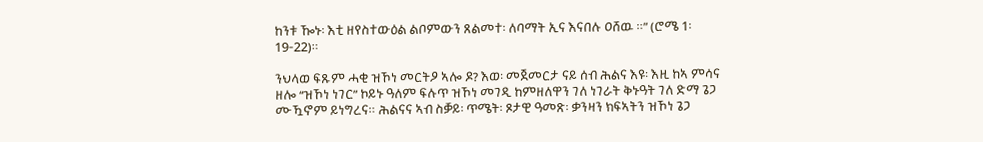ከንቱ ዀኑ፡ እቲ ዘየስተውዕል ልቦምውን ጸልመተ፡ ለባማት ኢና እናበሉ ዐሸዉ ።” (ሮሜ 1፡19-22)።

ንህላወ ፍጹም ሓቂ ዝኾነ መርትዖ ኣሎ ዶ? እወ፡ መጀመርታ ናይ ሰብ ሕልና እዩ፡ እዚ ከኣ ምሳና ዘሎ “ዝኾነ ነገር” ኮይኑ ዓለም ፍሉጥ ዝኾነ መገዲ ከምዘለዋን ገለ ነገራት ቅኑዓት ገለ ድማ ጌጋ ሙዃኖም ይነግረና። ሕልናና ኣብ ስቓይ፡ ጥሜት፡ ጾታዊ ዓመጽ፡ ቃንዛን ክፍኣትን ዝኾነ ጌጋ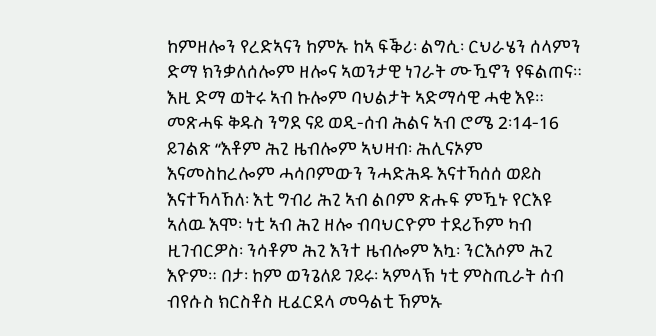ከምዘሎን የረድኣናን ከምኡ ከኣ ፍቕሪ፡ ልግሲ፡ ርህራሄን ሰላምን ድማ ክንቃለሰሎም ዘሎና ኣወንታዊ ነገራት ሙዃኖን የፍልጠና። እዚ ድማ ወትሩ ኣብ ኩሎም ባህልታት ኣድማሳዊ ሓቂ እዩ። መጽሓፍ ቅዱስ ንግደ ናይ ወዲ-ሰብ ሕልና ኣብ ሮሜ 2፡14-16 ይገልጽ “እቶም ሕጊ ዜብሎም ኣህዛብ፡ ሕሊናኦም እናመስከረሎም ሓሳቦምውን ንሓድሕዱ እናተኻሰሰ ወይስ እናተኻላኸለ፡ እቲ ግብሪ ሕጊ ኣብ ልቦም ጽሑፍ ምዃኑ የርእዩ ኣለዉ እሞ፡ ነቲ ኣብ ሕጊ ዘሎ ብባህርዮም ተደሪኾም ካብ ዚገብርዎስ፡ ንሳቶም ሕጊ እንተ ዜብሎም እኳ፡ ንርእሶም ሕጊ እዮም። በታ፡ ከም ወንጌለይ ገይሩ፡ ኣምላኽ ነቲ ምስጢራት ሰብ ብየሱስ ክርስቶስ ዚፈርደላ መዓልቲ ኸምኡ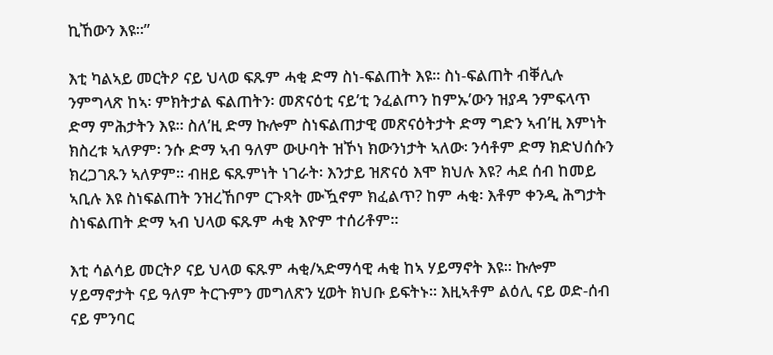ኪኸውን እዩ።”

እቲ ካልኣይ መርትዖ ናይ ህላወ ፍጹም ሓቂ ድማ ስነ-ፍልጠት እዩ። ስነ-ፍልጠት ብቐሊሉ ንምግላጽ ከኣ፡ ምክትታል ፍልጠትን፡ መጽናዕቲ ናይ’ቲ ንፈልጦን ከምኡ’ውን ዝያዳ ንምፍላጥ ድማ ምሕታትን እዩ። ስለ’ዚ ድማ ኩሎም ስነፍልጠታዊ መጽናዕትታት ድማ ግድን ኣብ’ዚ እምነት ክስረቱ ኣለዎም፡ ንሱ ድማ ኣብ ዓለም ውሁባት ዝኾነ ክውንነታት ኣለው፡ ንሳቶም ድማ ክድህሰሱን ክረጋገጹን ኣለዎም። ብዘይ ፍጹምነት ነገራት፡ እንታይ ዝጽናዕ እሞ ክህሉ እዩ? ሓደ ሰብ ከመይ ኣቢሉ እዩ ስነፍልጠት ንዝረኸቦም ርጉጻት ሙዃኖም ክፈልጥ? ከም ሓቂ፡ እቶም ቀንዲ ሕግታት ስነፍልጠት ድማ ኣብ ህላወ ፍጹም ሓቂ እዮም ተሰሪቶም።

እቲ ሳልሳይ መርትዖ ናይ ህላወ ፍጹም ሓቂ/ኣድማሳዊ ሓቂ ከኣ ሃይማኖት እዩ። ኩሎም ሃይማኖታት ናይ ዓለም ትርጉምን መግለጽን ሂወት ክህቡ ይፍትኑ። እዚኣቶም ልዕሊ ናይ ወድ-ሰብ ናይ ምንባር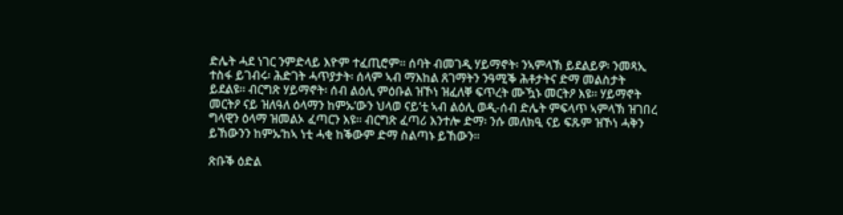ድሌት ሓደ ነገር ንምድላይ እዮም ተፈጢሮም። ሰባት ብመገዲ ሃይማኖት፡ ንኣምላኽ ይደልይዎ፡ ንመጻኢ ተስፋ ይገብሩ፡ ሕድገት ሓጥያታት፡ ሰላም ኣብ ማእከል ጸገማትን ንዓሚቕ ሕቶታትና ድማ መልስታት ይደልዩ። ብርግጽ ሃይማኖት፡ ሰብ ልዕሊ ምዕቡል ዝኾነ ዝፈለቐ ፍጥረት ሙዃኑ መርትዖ እዩ። ሃይማኖት መርትዖ ናይ ዝለዓለ ዕላማን ከምኡ’ውን ህላወ ናይ’ቲ ኣብ ልዕሊ ወዲ-ሰብ ድሌት ምፍላጥ ኣምላኽ ዝገበረ ግላዊን ዕላማ ዝመልኦ ፈጣርን እዩ። ብርግጽ ፈጣሪ እንተሎ ድማ፡ ንሱ መለክዒ ናይ ፍጹም ዝኾነ ሓቅን ይኸውንን ከምኡ’ከኣ ነቲ ሓቂ ከቕውም ድማ ስልጣኑ ይኸውን።

ጽቡቕ ዕድል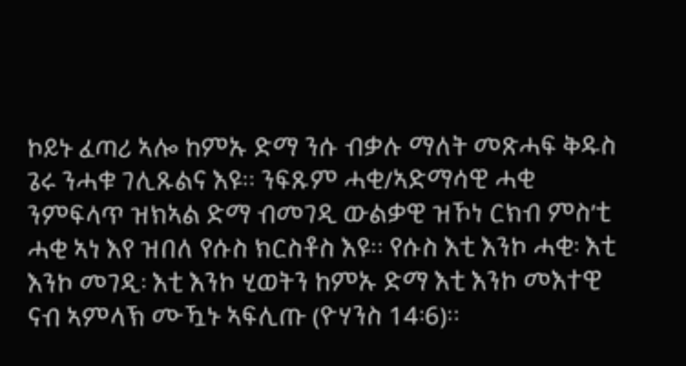ኮይኑ ፈጣሪ ኣሎ ከምኡ ድማ ንሱ ብቃሉ ማለት መጽሓፍ ቅዱስ ጌሩ ንሓቁ ገሊጹልና እዩ። ንፍጹም ሓቂ/ኣድማሳዊ ሓቂ ንምፍላጥ ዝክኣል ድማ ብመገዲ ውልቃዊ ዝኾነ ርክብ ምስ’ቲ ሓቂ ኣነ እየ ዝበለ የሱስ ክርስቶስ እዩ። የሱስ እቲ እንኮ ሓቂ፡ እቲ እንኮ መገዲ፡ እቲ እንኮ ሂወትን ከምኡ ድማ እቲ እንኮ መእተዊ ናብ ኣምላኽ ሙዃኑ ኣፍሊጡ (ዮሃንስ 14፡6)።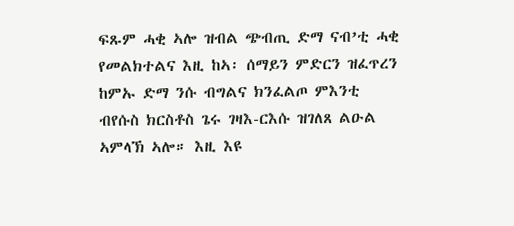ፍጹም ሓቂ ኣሎ ዝብል ጭብጢ ድማ ናብ’ቲ ሓቂ የመልክተልና እዚ ከኣ፡ ሰማይን ምድርን ዝፈጥረን ከምኡ ድማ ንሱ ብግልና ክንፈልጦ ምእንቲ ብየሱስ ክርስቶስ ጌሩ ገዛእ-ርእሱ ዝገለጸ ልዑል ኣምላኽ ኣሎ። እዚ እዩ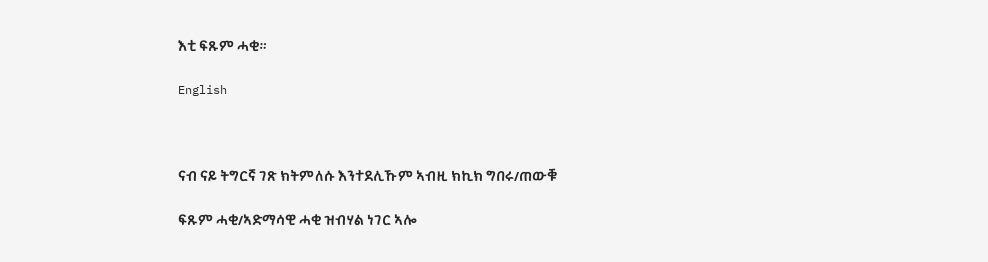እቲ ፍጹም ሓቂ።

English



ናብ ናይ ትግርኛ ገጽ ክትምለሱ እንተደሊኹም ኣብዚ ክኪክ ግበሩ/ጠውቑ

ፍጹም ሓቂ/ኣድማሳዊ ሓቂ ዝብሃል ነገር ኣሎ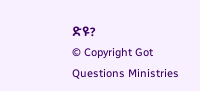ድዩ?
© Copyright Got Questions Ministries